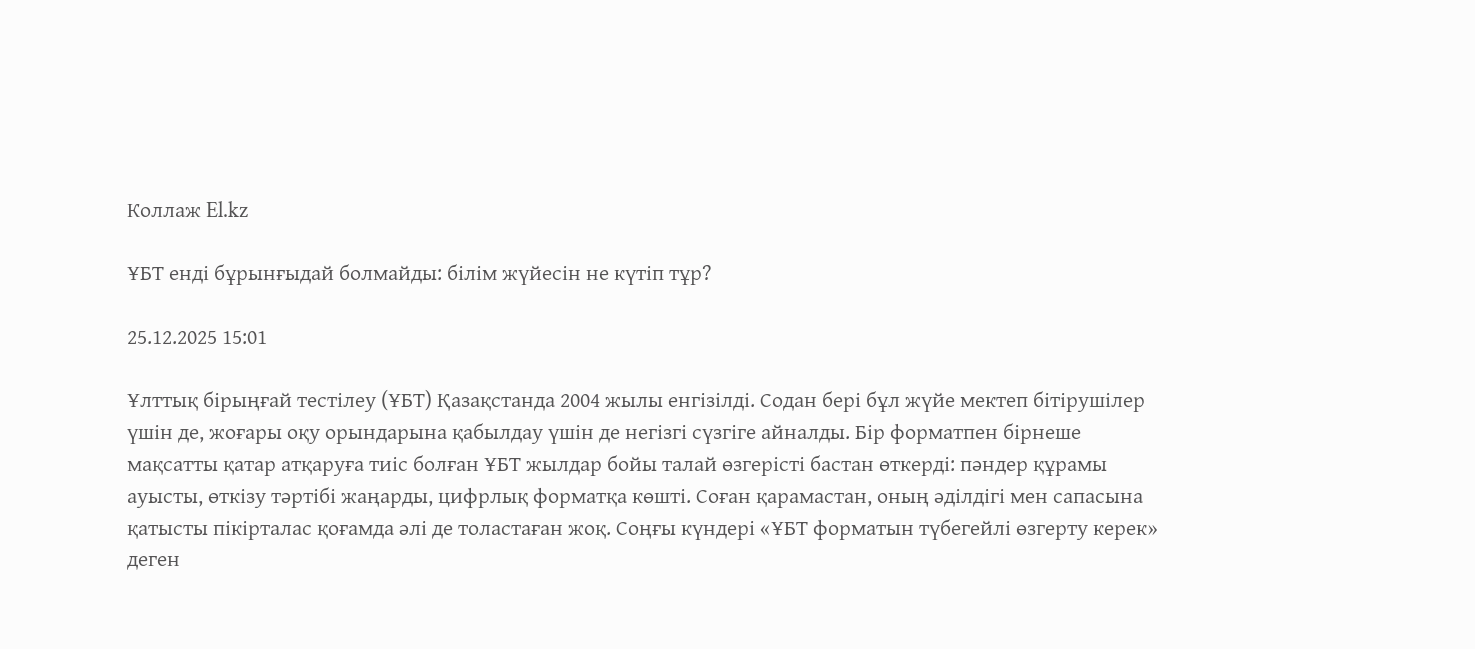Коллаж El.kz

ҰБТ енді бұрынғыдай болмайды: білім жүйесін не күтіп тұр?

25.12.2025 15:01

Ұлттық бірыңғай тестілеу (ҰБТ) Қазақстанда 2004 жылы енгізілді. Содан бері бұл жүйе мектеп бітірушілер үшін де, жоғары оқу орындарына қабылдау үшін де негізгі сүзгіге айналды. Бір форматпен бірнеше мақсатты қатар атқаруға тиіс болған ҰБТ жылдар бойы талай өзгерісті бастан өткерді: пәндер құрамы ауысты, өткізу тәртібі жаңарды, цифрлық форматқа көшті. Соған қарамастан, оның әділдігі мен сапасына қатысты пікірталас қоғамда әлі де толастаған жоқ. Соңғы күндері «ҰБТ форматын түбегейлі өзгерту керек» деген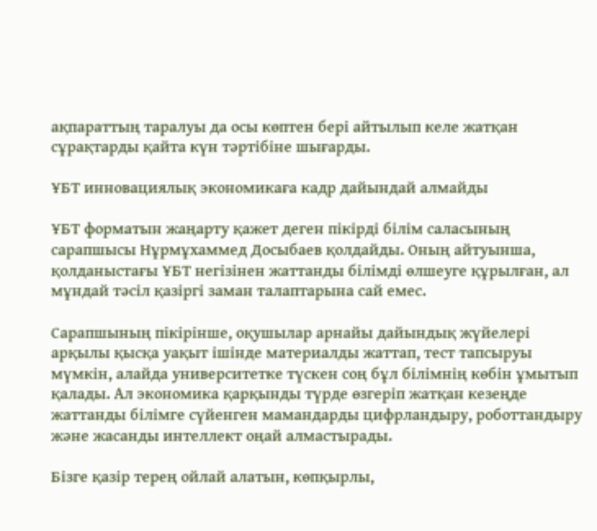ақпараттың таралуы да осы көптен бері айтылып келе жатқан сұрақтарды қайта күн тәртібіне шығарды.

ҰБТ инновациялық экономикаға кадр дайындай алмайды

ҰБТ форматын жаңарту қажет деген пікірді білім саласының сарапшысы Нұрмұхаммед Досыбаев қолдайды. Оның айтуынша, қолданыстағы ҰБТ негізінен жаттанды білімді өлшеуге құрылған, ал мұндай тәсіл қазіргі заман талаптарына сай емес.

Сарапшының пікірінше, оқушылар арнайы дайындық жүйелері арқылы қысқа уақыт ішінде материалды жаттап, тест тапсыруы мүмкін, алайда университетке түскен соң бұл білімнің көбін ұмытып қалады. Ал экономика қарқынды түрде өзгеріп жатқан кезеңде жаттанды білімге сүйенген мамандарды цифрландыру, роботтандыру және жасанды интеллект оңай алмастырады.

Бізге қазір терең ойлай алатын, көпқырлы,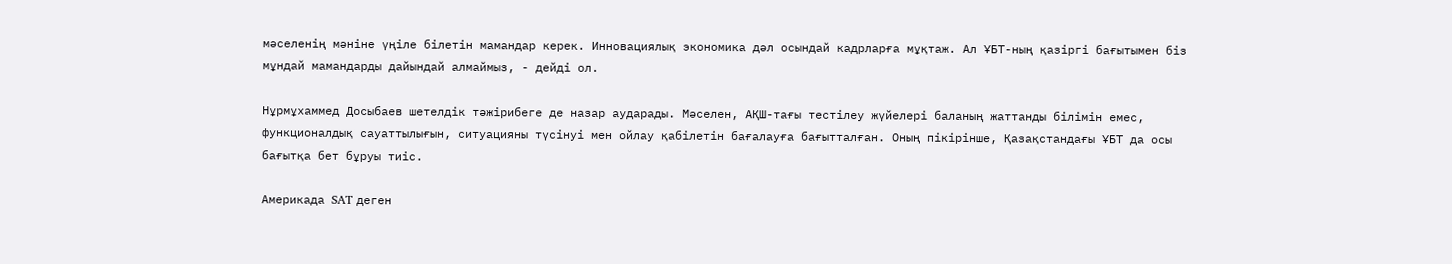мәселенің мәніне үңіле білетін мамандар керек. Инновациялық экономика дәл осындай кадрларға мұқтаж. Ал ҰБТ-ның қазіргі бағытымен біз мұндай мамандарды дайындай алмаймыз, - дейді ол.

Нұрмұхаммед Досыбаев шетелдік тәжірибеге де назар аударады. Мәселен, АҚШ-тағы тестілеу жүйелері баланың жаттанды білімін емес, функционалдық сауаттылығын, ситуацияны түсінуі мен ойлау қабілетін бағалауға бағытталған. Оның пікірінше, Қазақстандағы ҰБТ да осы бағытқа бет бұруы тиіс.

Америкада SAT деген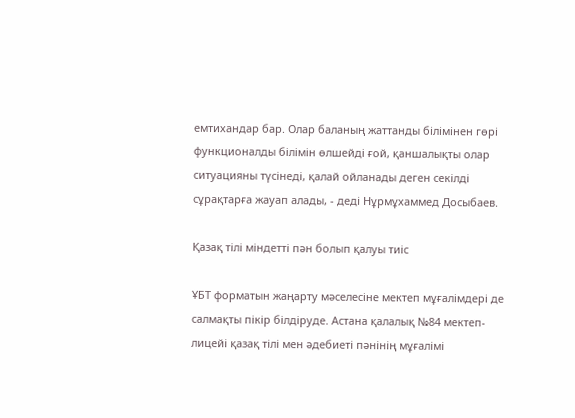емтихандар бар. Олар баланың жаттанды білімінен гөрі функционалды білімін өлшейді ғой, қаншалықты олар ситуацияны түсінеді, қалай ойланады деген секілді сұрақтарға жауап алады, - деді Нұрмұхаммед Досыбаев.

Қазақ тілі міндетті пән болып қалуы тиіс

ҰБТ форматын жаңарту мәселесіне мектеп мұғалімдері де салмақты пікір білдіруде. Астана қалалық №84 мектеп-лицейі қазақ тілі мен әдебиеті пәнінің мұғалімі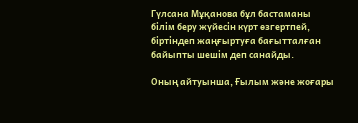Гүлсана Мұқанова бұл бастаманы білім беру жүйесін күрт өзгертпей, біртіндеп жаңғыртуға бағытталған байыпты шешім деп санайды.

Оның айтуынша, Ғылым және жоғары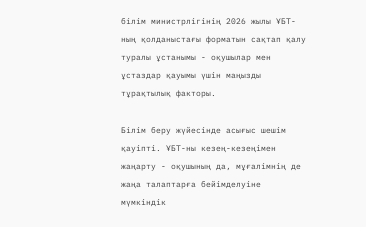білім министрлігінің 2026 жылы ҰБТ-ның қолданыстағы форматын сақтап қалу туралы ұстанымы - оқушылар мен ұстаздар қауымы үшін маңызды тұрақтылық факторы.

Білім беру жүйесінде асығыс шешім қауіпті. ҰБТ-ны кезең-кезеңімен жаңарту - оқушының да, мұғалімнің де жаңа талаптарға бейімделуіне мүмкіндік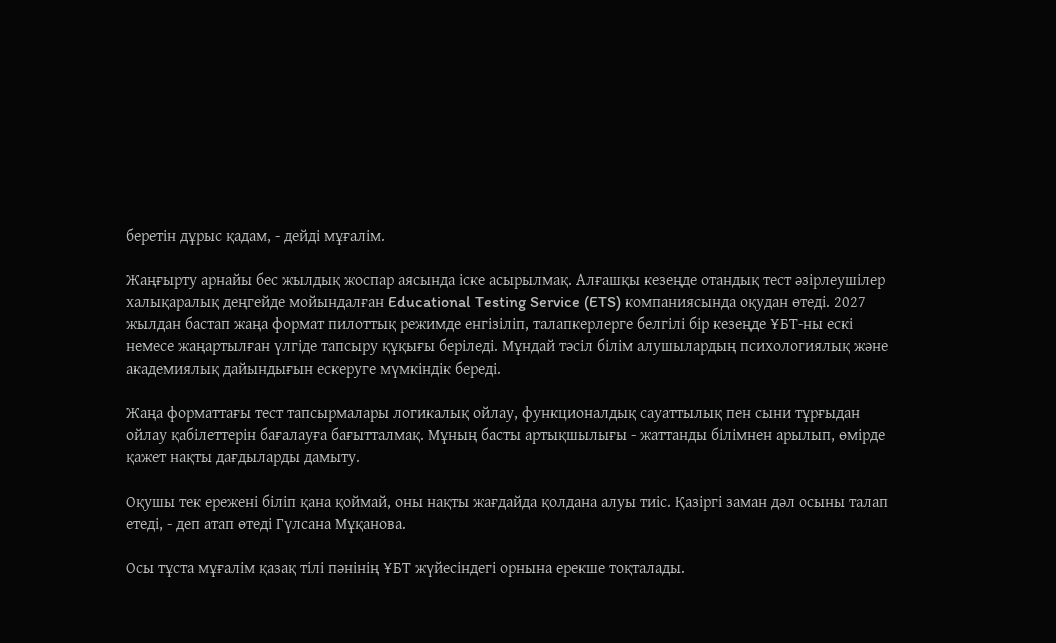беретін дұрыс қадам, - дейді мұғалім.

Жаңғырту арнайы бес жылдық жоспар аясында іске асырылмақ. Алғашқы кезеңде отандық тест әзірлеушілер халықаралық деңгейде мойындалған Educational Testing Service (ETS) компаниясында оқудан өтеді. 2027 жылдан бастап жаңа формат пилоттық режимде енгізіліп, талапкерлерге белгілі бір кезеңде ҰБТ-ны ескі немесе жаңартылған үлгіде тапсыру құқығы беріледі. Мұндай тәсіл білім алушылардың психологиялық және академиялық дайындығын ескеруге мүмкіндік береді.

Жаңа форматтағы тест тапсырмалары логикалық ойлау, функционалдық сауаттылық пен сыни тұрғыдан ойлау қабілеттерін бағалауға бағытталмақ. Мұның басты артықшылығы - жаттанды білімнен арылып, өмірде қажет нақты дағдыларды дамыту.

Оқушы тек ережені біліп қана қоймай, оны нақты жағдайда қолдана алуы тиіс. Қазіргі заман дәл осыны талап етеді, - деп атап өтеді Гүлсана Мұқанова.

Осы тұста мұғалім қазақ тілі пәнінің ҰБТ жүйесіндегі орнына ерекше тоқталады.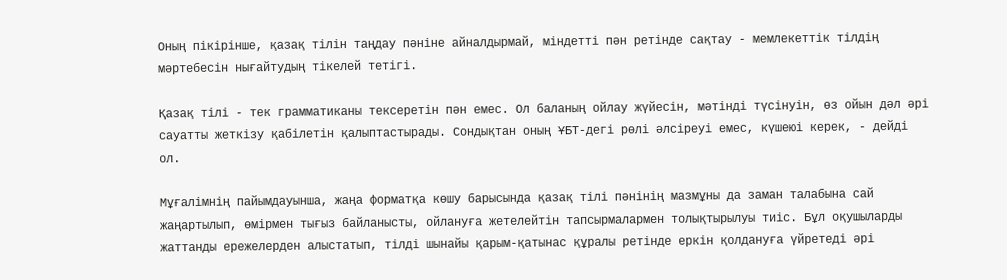Оның пікірінше, қазақ тілін таңдау пәніне айналдырмай, міндетті пән ретінде сақтау - мемлекеттік тілдің мәртебесін нығайтудың тікелей тетігі.

Қазақ тілі - тек грамматиканы тексеретін пән емес. Ол баланың ойлау жүйесін, мәтінді түсінуін, өз ойын дәл әрі сауатты жеткізу қабілетін қалыптастырады. Сондықтан оның ҰБТ-дегі рөлі әлсіреуі емес, күшеюі керек, - дейді ол.

Мұғалімнің пайымдауынша, жаңа форматқа көшу барысында қазақ тілі пәнінің мазмұны да заман талабына сай жаңартылып, өмірмен тығыз байланысты, ойлануға жетелейтін тапсырмалармен толықтырылуы тиіс. Бұл оқушыларды жаттанды ережелерден алыстатып, тілді шынайы қарым-қатынас құралы ретінде еркін қолдануға үйретеді әрі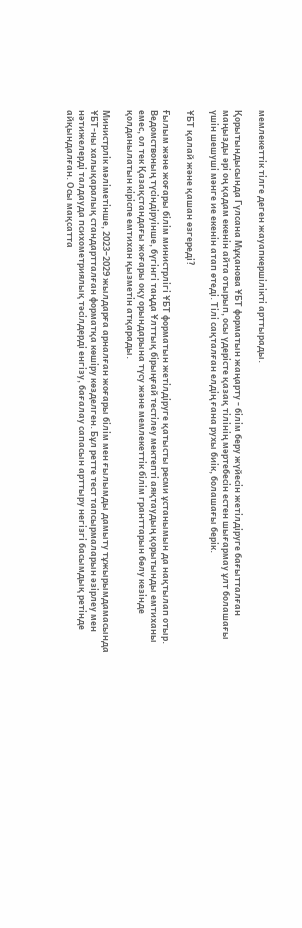мемлекеттік тілге деген жауапкершілікті арттырады.

Қорытындысында Гүлсана Мұқанова ҰБТ форматын жаңарту - білім беру жүйесін жетілдіруге бағытталған маңызды әрі оң қадам екенін айта отырып, осы үдерісте қазақ тілінің мәртебесін естен шығармау ұлт болашағы үшін шешуші мәнге ие екенін атап өтеді. Тілі сақталған елдің ғана рухы биік, болашағы берік.

ҰБТ қалай және қашан өзгереді?

Ғылым және жоғары білім министрлігі ҰБТ форматын жетілдіруге қатысты ресми ұстанымын да нақтылап отыр. Ведомствоның түсіндіруінше, бүгінгі таңда Ұлттық бірыңғай тестілеу мектепті аяқтаудың қорытынды емтиханы емес, ол тек Қазақстандағы жоғары оқу орындарына түсу және мемлекеттік білім гранттарын бөлу кезінде қолданылатын кіріспе емтихан қызметін атқарады.

Министрлік мәліметінше, 2023–2029 жылдарға арналған жоғары білім мен ғылымды дамыту тұжырымдамасында ҰБТ-ны халықаралық стандартталған форматқа көшіру көзделген. Бұл ретте тест тапсырмаларын әзірлеу мен нәтижелерді талдауда психометриялық тәсілдерді енгізу, бағалау сапасын арттыру негізгі басымдық ретінде айқындалған. Осы мақсатта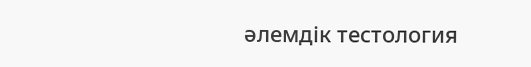әлемдік тестология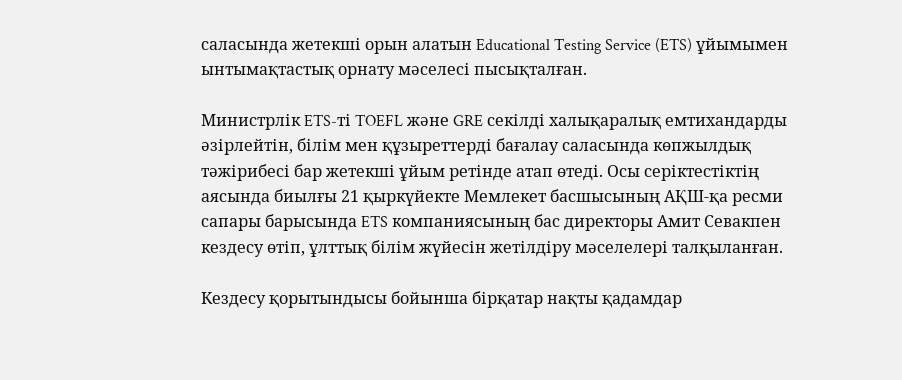саласында жетекші орын алатын Educational Testing Service (ETS) ұйымымен ынтымақтастық орнату мәселесі пысықталған.

Министрлік ETS-ті TOEFL және GRE секілді халықаралық емтихандарды әзірлейтін, білім мен құзыреттерді бағалау саласында көпжылдық тәжірибесі бар жетекші ұйым ретінде атап өтеді. Осы серіктестіктің аясында биылғы 21 қыркүйекте Мемлекет басшысының АҚШ-қа ресми сапары барысында ETS компаниясының бас директоры Амит Севакпен кездесу өтіп, ұлттық білім жүйесін жетілдіру мәселелері талқыланған.

Кездесу қорытындысы бойынша бірқатар нақты қадамдар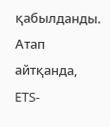қабылданды. Атап айтқанда, ETS-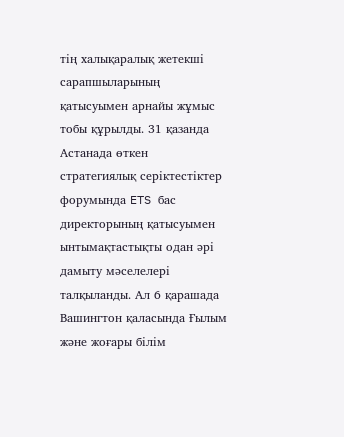тің халықаралық жетекші сарапшыларының қатысуымен арнайы жұмыс тобы құрылды. 31 қазанда Астанада өткен стратегиялық серіктестіктер форумында ETS бас директорының қатысуымен ынтымақтастықты одан әрі дамыту мәселелері талқыланды. Ал 6 қарашада Вашингтон қаласында Ғылым және жоғары білім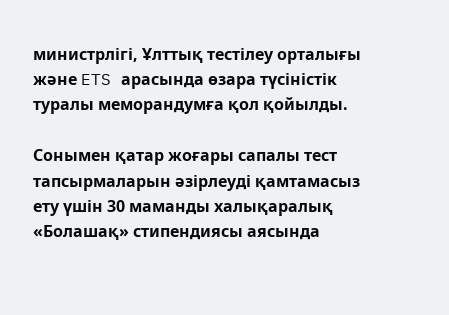министрлігі, Ұлттық тестілеу орталығы және ETS арасында өзара түсіністік туралы меморандумға қол қойылды.

Сонымен қатар жоғары сапалы тест тапсырмаларын әзірлеуді қамтамасыз ету үшін 30 маманды халықаралық «Болашақ» стипендиясы аясында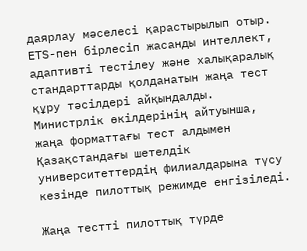даярлау мәселесі қарастырылып отыр. ETS-пен бірлесіп жасанды интеллект, адаптивті тестілеу және халықаралық стандарттарды қолданатын жаңа тест құру тәсілдері айқындалды. Министрлік өкілдерінің айтуынша, жаңа форматтағы тест алдымен Қазақстандағы шетелдік университеттердің филиалдарына түсу кезінде пилоттық режимде енгізіледі.

Жаңа тестті пилоттық түрде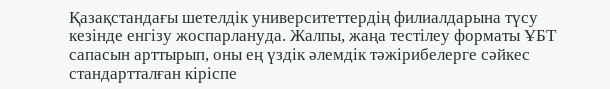Қазақстандағы шетелдік университеттердің филиалдарына түсу кезінде енгізу жоспарлануда. Жалпы, жаңа тестілеу форматы ҰБТ сапасын арттырып, оны ең үздік әлемдік тәжірибелерге сәйкес стандартталған кіріспе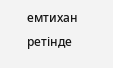емтихан ретінде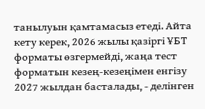танылуын қамтамасыз етеді. Айта кету керек, 2026 жылы қазіргі ҰБТ форматы өзгермейді, жаңа тест форматын кезең-кезеңімен енгізу 2027 жылдан басталады, - делінген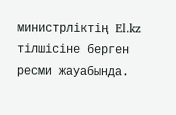министрліктің El.kz тілшісіне берген ресми жауабында.